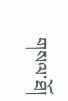གསལ་ཐོ།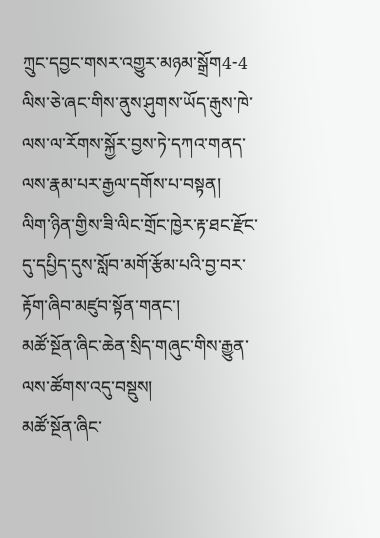ཀྲུང་དབྱང་གསར་འགྱུར་མཉམ་སྒྲོག4-4
ལིས་ཅེ་ཞང་གིས་ནུས་ཤུགས་ཡོད་རྒུས་ཁེ་ལས་ལ་རོགས་སྐྱོར་བྱས་ཏེ་དཀའ་གནད་ལས་རྣམ་པར་རྒྱལ་དགོས་པ་བསྟན།
ལིག་ཉིན་གྱིས་ཟི་ལིང་གྲོང་ཁྱེར་རྟ་ཐང་རྫོང་དུ་དཔྱིད་དུས་སློབ་མགོ་རྩོམ་པའི་བྱ་བར་རྟོག་ཞིབ་མཛུབ་སྟོན་གནང་།
མཚོ་སྔོན་ཞིང་ཆེན་སྲིད་གཞུང་གིས་རྒྱུན་ལས་ཚོགས་འདུ་བསྡུས།
མཚོ་སྔོན་ཞིང་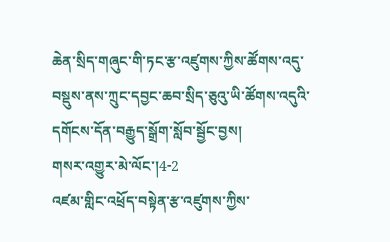ཆེན་སྲིད་གཞུང་གི་ཏང་རྩ་འཛུགས་ཀྱིས་ཚོགས་འདུ་བསྡུས་ནས་ཀྲུང་དབྱང་ཆབ་སྲིད་ཅུའུ་ཡི་ཚོགས་འདུའི་དགོངས་དོན་བརྒྱུད་སྒྲོག་སློབ་སྦྱོང་བྱས།
གསར་འགྱུར་མེ་ལོང་།4-2
འཛམ་གླིང་འཕྲོད་བསྟེན་རྩ་འཛུགས་ཀྱིས་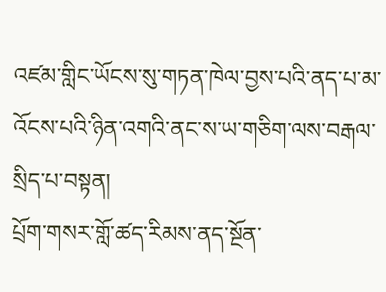འཛམ་གླིང་ཡོངས་སུ་གཏན་ཁེལ་བྱས་པའི་ནད་པ་མ་འོངས་པའི་ཉིན་འགའི་ནང་ས་ཡ་གཅིག་ལས་བརྒལ་སྲིད་པ་བསྟན།
པྲོག་གསར་གློ་ཚད་རིམས་ནད་སྔོན་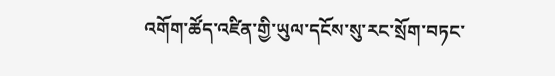འགོག་ཚོད་འཛིན་གྱི་ཡུལ་དངོས་སུ་རང་སྲོག་བཏང་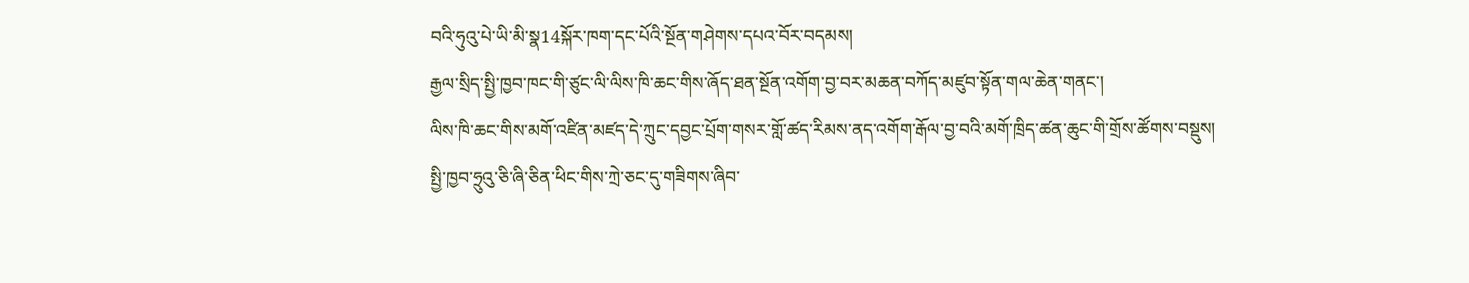བའི་ཧུའུ་པེ་ཡི་མི་སྣ14སྐོར་ཁག་དང་པོའི་སྔོན་གཤེགས་དཔའ་བོར་བདམས།
རྒྱལ་སྲིད་སྤྱི་ཁྱབ་ཁང་གི་ཙུང་ལི་ལིས་ཁི་ཆང་གིས་ཞོད་ཐན་སྔོན་འགོག་བྱ་བར་མཆན་བཀོད་མཛུབ་སྟོན་གལ་ཆེན་གནང་།
ལིས་ཁི་ཆང་གིས་མགོ་འཛིན་མཛད་དེ་ཀྲུང་དབྱང་པྲོག་གསར་གློ་ཚད་རིམས་ནད་འགོག་རྒོལ་བྱ་བའི་མགོ་ཁྲིད་ཚན་ཆུང་གི་གྲོས་ཚོགས་བསྡུས།
སྤྱི་ཁྱབ་ཧྲུའུ་ཅི་ཞི་ཅིན་ཕིང་གིས་ཀྲེ་ཅང་དུ་གཟིགས་ཞིབ་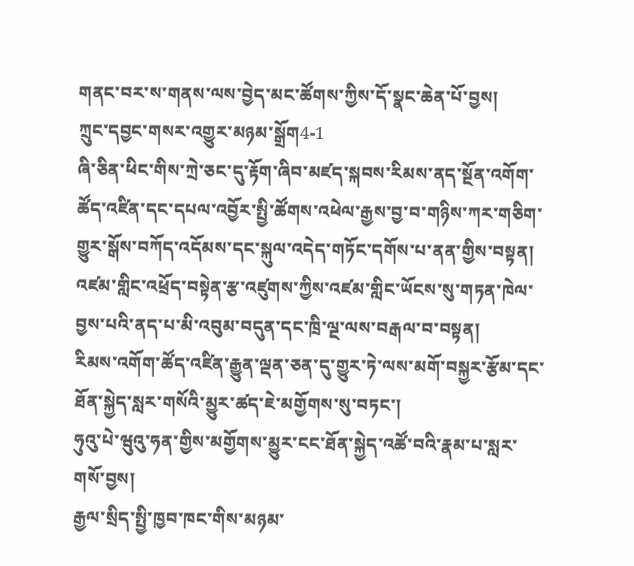གནང་བར་ས་གནས་ལས་བྱེད་མང་ཚོགས་ཀྱིས་དོ་སྣང་ཆེན་པོ་བྱས།
ཀྲུང་དབྱང་གསར་འགྱུར་མཉམ་སྒྲོག4-1
ཞི་ཅིན་ཕིང་གིས་ཀྲེ་ཅང་དུ་རྟོག་ཞིབ་མཛད་སྐབས་རིམས་ནད་སྔོན་འགོག་ཚོད་འཛིན་དང་དཔལ་འབྱོར་སྤྱི་ཚོགས་འཕེལ་རྒྱས་བྱ་བ་གཉིས་ཀར་གཅིག་གྱུར་སྒོས་བཀོད་འདོམས་དང་སྐུལ་འདེད་གཏོང་དགོས་པ་ནན་གྱིས་བསྟན།
འཛམ་གླིང་འཕྲོད་བསྟེན་རྩ་འཛུགས་ཀྱིས་འཛམ་གླིང་ཡོངས་སུ་གཏན་ཁེལ་བྱས་པའི་ནད་པ་མི་འབུམ་བདུན་དང་ཁྲི་ལྔ་ལས་བརྒལ་བ་བསྟན།
རིམས་འགོག་ཚོད་འཛིན་རྒྱུན་ལྡན་ཅན་དུ་གྱུར་ཏེ་ལས་མགོ་བསྐྱར་རྩོམ་དང་ཐོན་སྐྱེད་སླར་གསོའི་མྱུར་ཚད་ཇེ་མགྱོགས་སུ་བཏང་།
ཧུའུ་པེ་ཝུའུ་ཧན་གྱིས་མགྱོགས་མྱུར་ངང་ཐོན་སྐྱེད་འཚོ་བའི་རྣམ་པ་སླར་གསོ་བྱས།
རྒྱལ་སྲིད་སྤྱི་ཁྱབ་ཁང་གིས་མཉམ་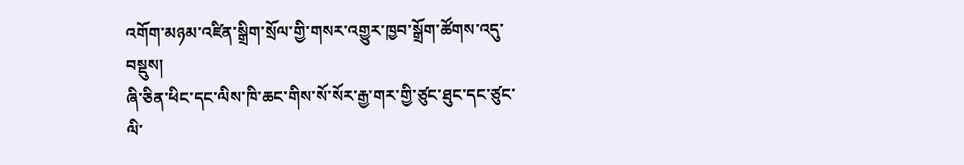འགོག་མཉམ་འཛིན་སྒྲིག་སྲོལ་གྱི་གསར་འགྱུར་ཁྱབ་སྒྲོག་ཚོགས་འདུ་བསྡུས།
ཞི་ཅིན་ཕིང་དང་ལིས་ཁི་ཆང་གིས་སོ་སོར་རྒྱ་གར་གྱི་ཙུང་ཐུང་དང་ཙུང་ལི་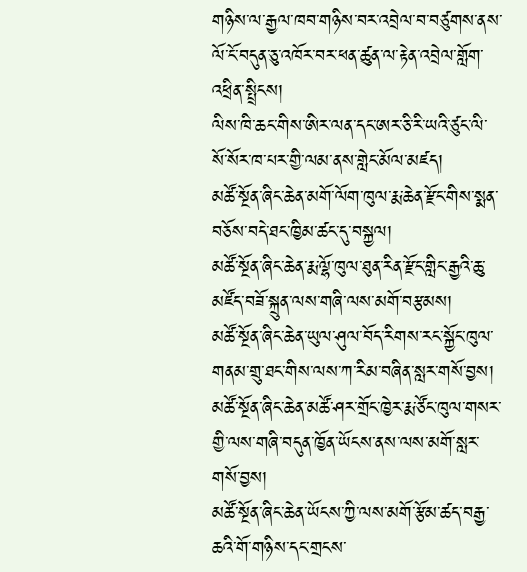གཉིས་ལ་རྒྱལ་ཁབ་གཉིས་བར་འབྲེལ་བ་བཙུགས་ནས་ལོ་ངོ་བདུན་ཅུ་འཁོར་བར་ཕན་ཚུན་ལ་རྟེན་འབྲེལ་གློག་འཕྲིན་སྤྲིངས།
ལིས་ཁི་ཆང་གིས་ཨིར་ལན་དང་ཨར་ཅི་རི་ཡའི་ཙུང་ལི་སོ་སོར་ཁ་པར་གྱི་ལམ་ནས་གླེང་མོལ་མཛད།
མཚོ་སྔོན་ཞིང་ཆེན་མགོ་ལོག་ཁུལ་རྨ་ཆེན་རྫོང་གིས་སྨན་བཅོས་བདེ་ཐང་ཁྱིམ་ཚང་དུ་བསྐྱལ།
མཚོ་སྔོན་ཞིང་ཆེན་རྨ་ལྷོ་ཁུལ་ཐུན་རིན་རྫོང་གླིང་རྒྱའི་ཆུ་མཛོད་བཟོ་སྐྲུན་ལས་གཞི་ལས་མགོ་བརྩམས།
མཚོ་སྔོན་ཞིང་ཆེན་ཡུལ་ཤུལ་བོད་རིགས་རང་སྐྱོང་ཁུལ་གནམ་གྲུ་ཐང་གིས་ལས་ཀ་རིམ་བཞིན་སླར་གསོ་བྱས།
མཚོ་སྔོན་ཞིང་ཆེན་མཚོ་ཤར་གྲོང་ཁྱེར་རྨ་ཙོང་ཁུལ་གསར་གྱི་ལས་གཞི་བདུན་ཁྱོན་ཡོངས་ནས་ལས་མགོ་སླར་གསོ་བྱས།
མཚོ་སྔོན་ཞིང་ཆེན་ཡོངས་ཀྱི་ལས་མགོ་རྩོམ་ཚད་བརྒྱ་ཆའི་གོ་གཉིས་དང་གྲངས་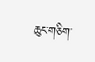ཆུང་གཅིག་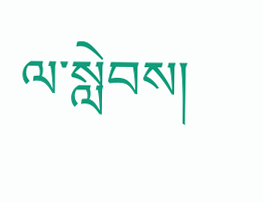ལ་སླེབས།